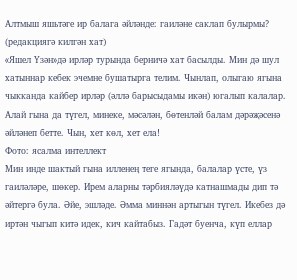Алтмыш яшьтәге ир балага әйләнде: гаиләне саклап булырмы? (редакциягә килгән хат)
«Яшел Үзән»дә ирләр турында берничә хат басылды. Мин дә шул хатыннар кебек эчемне бушатырга телим. Чынлап, олыгаю ягына чыкканда кайбер ирләр (әллә барысыдамы икән) югалып калалар. Алай гына да түгел, минеке, мәсәлән, бөтенләй балам дәрәҗәсенә әйләнеп бетте. Чын, хет көл, хет ела!
Фото: ясалма интеллект
Мин инде шактый гына илленең теге ягында, балалар үсте, үз гаиләләре, шөкер. Ирем аларны тәрбияләүдә катнашмады дип тә әйтергә була. Әйе, эшләде. Әмма миннән артыгын түгел. Икебез дә иртән чыгып китә идек, кич кайтабыз. Гадәт буенча, күп еллар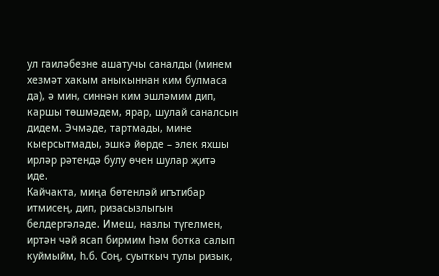ул гаиләбезне ашатучы саналды (минем хезмәт хакым аныкыннан ким булмаса да), ә мин, синнән ким эшләмим дип, каршы төшмәдем, ярар, шулай саналсын дидем. Эчмәде, тартмады, мине кыерсытмады, эшкә йөрде – элек яхшы ирләр рәтендә булу өчен шулар җитә иде.
Кайчакта, миңа бөтенләй игътибар итмисең, дип, ризасызлыгын белдергәләде. Имеш, назлы түгелмен, иртән чәй ясап бирмим һәм ботка салып куймыйм, һ.б. Соң, суыткыч тулы ризык,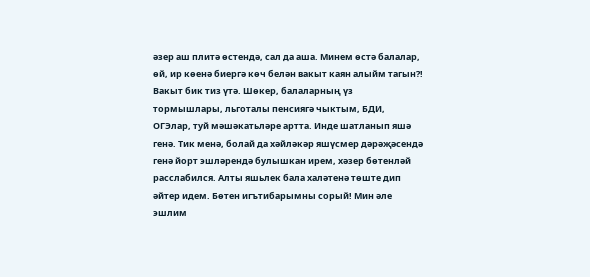әзер аш плитә өстендә, сал да аша. Минем өстә балалар, өй, ир көенә биергә көч белән вакыт каян алыйм тагын?!
Вакыт бик тиз үтә. Шөкер, балаларның үз тормышлары, льготалы пенсиягә чыктым, БДИ, ОГЭлар, туй мәшәкатьләре артта. Инде шатланып яшә генә. Тик менә, болай да хәйләкәр яшүсмер дәрәҗәсендә генә йорт эшләрендә булышкан ирем, хәзер бөтенләй расслабился. Алты яшьлек бала халәтенә төште дип әйтер идем. Бөтен игътибарымны сорый! Мин әле эшлим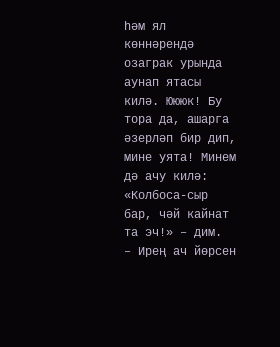һәм ял көннәрендә озаграк урында аунап ятасы килә. Юююк! Бу тора да, ашарга әзерләп бир дип, мине уята! Минем дә ачу килә: «Колбоса-сыр бар, чәй кайнат та эч!» – дим.
– Ирең ач йөрсен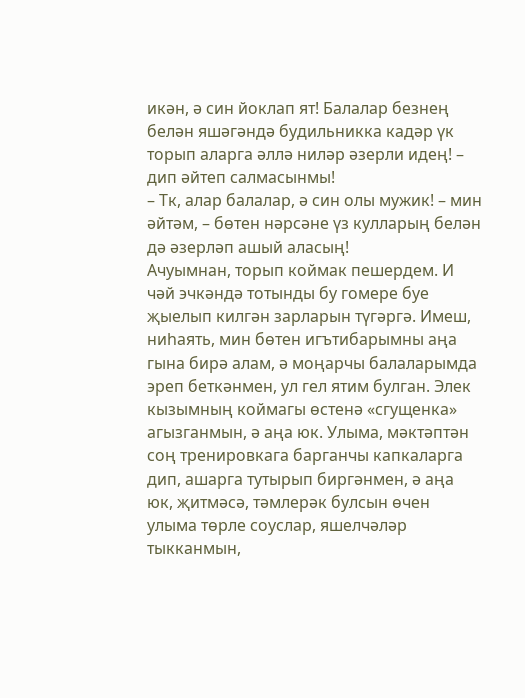икән, ә син йоклап ят! Балалар безнең белән яшәгәндә будильникка кадәр үк торып аларга әллә ниләр әзерли идең! – дип әйтеп салмасынмы!
– Тк, алар балалар, ә син олы мужик! – мин әйтәм, – бөтен нәрсәне үз кулларың белән дә әзерләп ашый аласың!
Ачуымнан, торып коймак пешердем. И чәй эчкәндә тотынды бу гомере буе җыелып килгән зарларын түгәргә. Имеш, ниһаять, мин бөтен игътибарымны аңа гына бирә алам, ә моңарчы балаларымда эреп беткәнмен, ул гел ятим булган. Элек кызымның коймагы өстенә «сгущенка» агызганмын, ә аңа юк. Улыма, мәктәптән соң тренировкага барганчы капкаларга дип, ашарга тутырып биргәнмен, ә аңа юк, җитмәсә, тәмлерәк булсын өчен улыма төрле соуслар, яшелчәләр тыкканмын,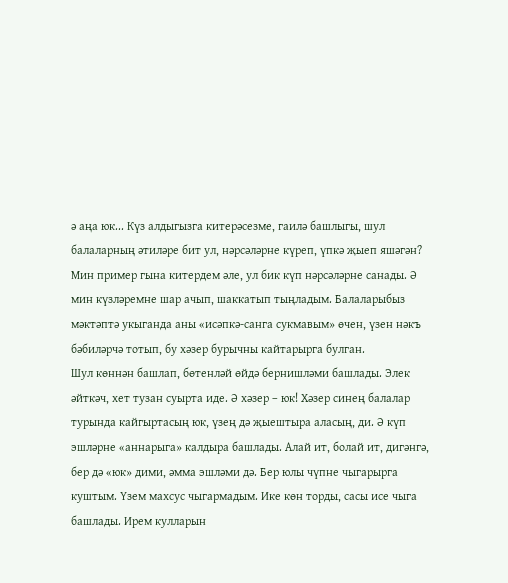ә аңа юк... Күз алдыгызга китерәсезме, гаилә башлыгы, шул балаларның әтиләре бит ул, нәрсәләрне күреп, үпкә җыеп яшәгән? Мин пример гына китердем әле, ул бик күп нәрсәләрне санады. Ә мин күзләремне шар ачып, шаккатып тыңладым. Балаларыбыз мәктәптә укыганда аны «исәпкә-санга сукмавым» өчен, үзен нәкъ бәбиләрчә тотып, бу хәзер бурычны кайтарырга булган.
Шул көннән башлап, бөтенләй өйдә бернишләми башлады. Элек әйткәч, хет тузан суырта иде. Ә хәзер – юк! Хәзер синең балалар турында кайгыртасың юк, үзең дә җыештыра аласың, ди. Ә күп эшләрне «аннарыга» калдыра башлады. Алай ит, болай ит, дигәнгә, бер дә «юк» дими, әмма эшләми дә. Бер юлы чүпне чыгарырга куштым. Үзем махсус чыгармадым. Ике көн торды, сасы исе чыга башлады. Ирем кулларын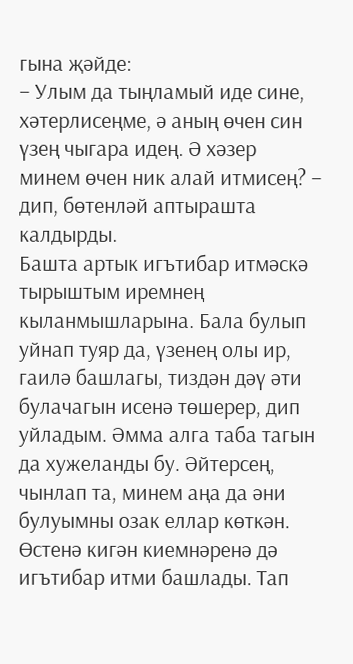гына җәйде:
– Улым да тыңламый иде сине, хәтерлисеңме, ә аның өчен син үзең чыгара идең. Ә хәзер минем өчен ник алай итмисең? – дип, бөтенләй аптырашта калдырды.
Башта артык игътибар итмәскә тырыштым иремнең кыланмышларына. Бала булып уйнап туяр да, үзенең олы ир, гаилә башлагы, тиздән дәү әти булачагын исенә төшерер, дип уйладым. Әмма алга таба тагын да хужеланды бу. Әйтерсең, чынлап та, минем аңа да әни булуымны озак еллар көткән. Өстенә кигән киемнәренә дә игътибар итми башлады. Тап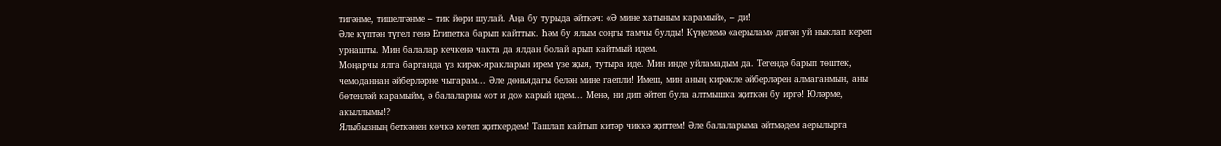тигәнме, тишелгәнме – тик йөри шулай. Аңа бу турыда әйткәч: «Ә мине хатыным карамый», – ди!
Әле күптән түгел генә Египетка барып кайттык. Һәм бу ялым соңгы тамчы булды! Күңелемә «аерылам» дигән уй ныклап кереп урнашты. Мин балалар кечкенә чакта да ялдан болай арып кайтмый идем.
Моңарчы ялга барганда үз кирәк-яракларын ирем үзе җыя, тутыра иде. Мин инде уйламадым да. Тегендә барып төштек, чемоданнан әйберләрне чыгарам... Әле дөньядагы белән мине гаепли! Имеш, мин аның кирәкле әйберләрен алмаганмын, аны бөтенләй карамыйм, ә балаларны «от и до» карый идем... Менә, ни дип әйтеп була алтмышка җиткән бу иргә! Юләрме, акыллымы!?
Ялыбызның беткәнен көчкә көтеп җиткердем! Ташлап кайтып китәр чиккә җиттем! Әле балаларыма әйтмәдем аерылырга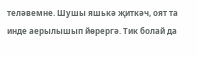теләвемне. Шушы яшькә җиткәч, оят та инде аерылышып йөрергә. Тик болай да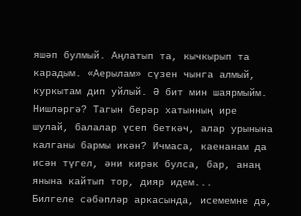яшәп булмый. Аңлатып та, кычкырып та карадым. «Аерылам» сүзен чынга алмый, куркытам дип уйлый. Ә бит мин шаярмыйм. Нишләргә? Тагын берәр хатынның ире шулай, балалар үсеп беткәч, алар урынына калганы бармы икән? Ичмаса, каенанам да исән түгел, әни кирәк булса, бар, анаң янына кайтып тор, дияр идем...
Билгеле сәбәпләр аркасында, исемемне дә,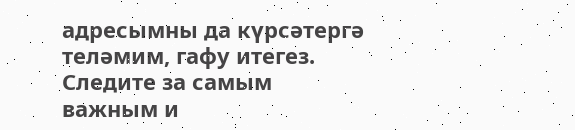адресымны да күрсәтергә теләмим, гафу итегез.
Следите за самым важным и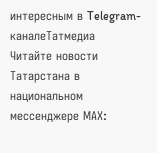интересным в Telegram-каналеТатмедиа
Читайте новости Татарстана в национальном мессенджере MАХ: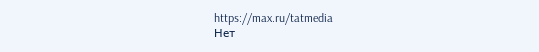https://max.ru/tatmedia
Нет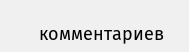комментариев